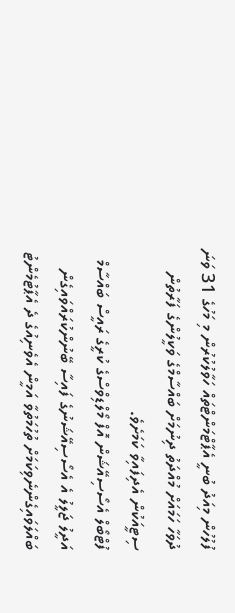ފުލުހުން މިއަދު ބުނީ އެޕާޓްމަންޓްތައް ހަވާލުކުރުން މި މަހުގެ 31 ވަނަ ދުވަހާ ހަމައަށް މުއްދަތު ދިނުމަށް ބައްސާމްގެ ވަކީލުންގެ ފަރާތުން ސިޓީއަކުން އެދިފައިވާ ކަމަށެވެ.
ފުޓްބޯލް އެސޯސިއޭޝަން އޮފް މޯލްޑިވްސްގެ ކުރީގެ ރައީސް ބައްސާމް އަދީލު ޖަލީލު އެ އެސޯސިއޭޝަނުގެ ފައިސާ ބޭނުންކުރައްވައިގެން ބައްލަވައިގެންނެވިކަމަށް ތުހުމަތުވާ އަމީން އެވެނިއުގެ ދެ އެޕާޓުމެންޓު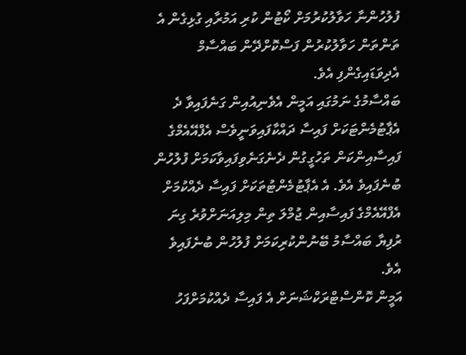ފުލުހުންނާ ހަވާލުކުރުމަށް ކޯޓުން ކުރި އަމުރާއި ގުޅިގެން އެ ތަންތަން ހަވާލުކުރުން ފަސްކޮށްދޭން ބައްސާމް އެދިވަޑައިގެންފި އެވެ.
ބައްސާމުގެ ނަމުގައި އަމީން އެވެނިއުއިން ގަނެފައިވާ ދެ އެޕާޓުމެންޓަކަށް ފައިސާ ދައްކާފައިވަނީވެސް އެފްއޭއެމްގެ ފައިސާއިންކަން ތަހުގީގުން ދެނެގަނެވިފައިވާކަމަށް ފުލުހުން ބުނެފައިވެ އެވެ. އެ އެޕާޓުމެންޓުތަކަށް ފައިސާ ދެއްކުމަށް އެފްއޭއެމްގެ ފައިސާއިން ޖުމްލަ ތިން މިލިއަނަށްވުރެ ގިނަ ރުފިޔާ ބައްސާމު ބޭނުންކުރިކަމަށް ފުލުހުން ބުނެފައިވެ އެވެ.
އަމީން ކޮންސްޓްރަކްޝަނަށް އެ ފައިސާ ދެއްކުމަށްފަހު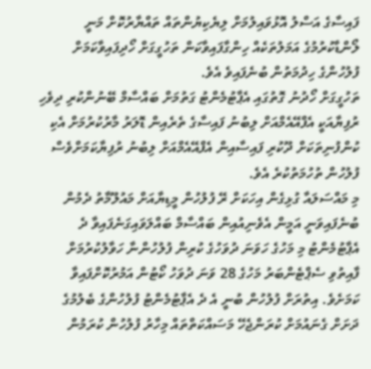ފައިސާގެ އަސްލު އޮޅުވައިލުމަށް ލިޔެކިޔުންތައް ތައްޔާރުކޮށް މަނީ ލޯންޑާކުރުމުގެ އަމަލުތަކެއް ހިންގާފައިވާކަން ތަހުގީގަށް ހޯދިފައިވާކަމަށް ފުލުހުންގެ ހިދުމަތުން ބުނެފައިވެ އެވެ.
ތަހުގީގަށް ހޯދުނު ގޮތުގައި އެޕާޓުމެންޓު ގަތުމަށް ބައްސާމް ބޭނުންކުރި ދިވެހި ރުފިޔާއަކީ އެފްއޭއެމްއަށް ލިބުނު ފައިސާގެ ތެރެއިން ޑޮލަރު މާރުކުރުމަށް އެކި ކުންފުނިތަކަށް ދޫކުރި ފައިސާއިން އެފްއޭއެމްއަށް ލިބުނު ރުފިޔާކަމަށްވެސް ފުލުހުން ތުހުމަތުކުރެ އެވެ.
މި މައްސަލައާ ގުޅިގެން އިހަކަށް ރޭ ފުލުހުން މީޑިޔާއަށް މައުލޫމާތު ދެމުން ބުނެފައިވަނީ އަމީން އެވެނިއުއިން ބައްސާމް ބައްލަވައިގަނެފައިވާ ދެ އެޕާޓުމެންޓު މި މަހުގެ ހަވަނަ ދުވަހުގެ ކުރިން ފުލުހުންނާ ހަވާލުކުރުމަށް ފާއިތުވި ސެޕްޓެންބަރު މަހުގެ 28 ވަނަ ދުވަހު ކޯޓުން އަމުރުކޮށްފައިވާ ކަމަށެވެ. އިތުރަށް ފުލުހުން ބުނީ އެ ދެ އެޕާޓުމެންޓު ފުލުހުންގެ ބެލުމުގެ ދަށަށް ގެނައުމަށް ކުރަންޖެހޭ މަސައްކަތްތައް މިހާރު ފުލުހުން ކުރަމުން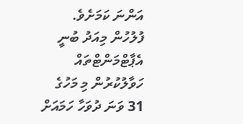އަންނަ ކަމަށެވެ.
ފުލުހުން މިއަދު ބުނީ އެޕާޓްމަންޓްތައް ހަވާލުކުރުން މި މަހުގެ 31 ވަނަ ދުވަހާ ހަމައަށް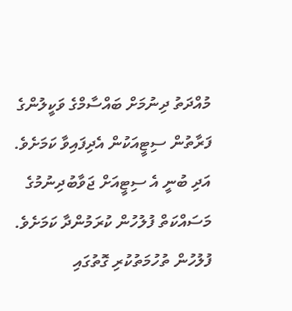މުއްދަތު ދިނުމަށް ބައްސާމްގެ ވަކީލުންގެ ފަރާތުން ސިޓީއަކުން އެދިފައިވާ ކަމަށެވެ.
އަދި ބުނީ އެ ސިޓީއަށް ޖަވާބުދިނުމުގެ މަސައްކަތް ފުލުހުން ކުރަމުންދާ ކަމަށެވެ.
ފުލުހުން ތުހުމަތުކުރި ގޮތުގައި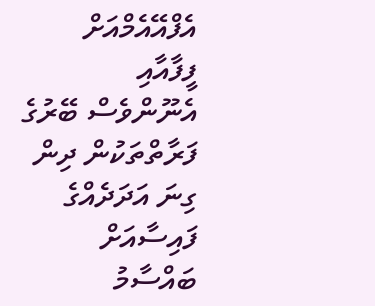އެފްއޭއެމްއަށް ފީފާއާއި އެނޫންވެސް ބޭރުގެ ފަރާތްތަކުން ދިން ގިނަ އަދަދެއްގެ ފައިސާއަށް ބައްސާމު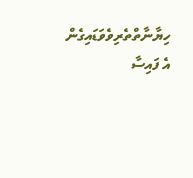ހިޔާނާތްތެރިވެވަޑައިގެން އެ ފައިސާ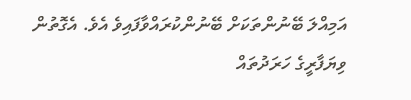އަމިއްލަ ބޭނުންތަކަށް ބޭނުންކުރައްވާފައިވެ އެވެ. އެގޮތުން ވިޔަފާރީގެ ހަރަދުތައް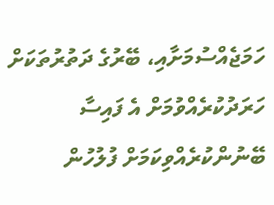ހަމަޖެއްސުމަށާއި، ބޭރުގެ ދަތުރުތަކަށް ހަރަދުކުރެއްވުމަށް އެ ފައިސާ ބޭނުންކުރެއްވިކަމަށް ފުލުހުން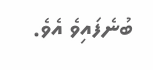ބުނެފައިވެ އެވެ.